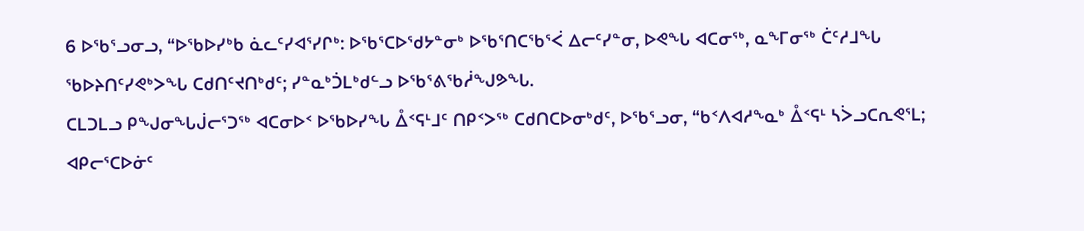6 ᐅᖃᕐᓗᓂᓗ, “ᐅᖃᐅᓯᒃᑲ ᓈᓚᑦᓯᐊᕐᓯᒋᒃ: ᐅᖃᕐᑕᐅᖁᔭᓐᓂᒃ ᐅᖃᕐᑎᑕᖃᕐᐹ ᐃᓕᑦᓯᓐᓂ, ᐅᕙᖓ ᐊᑕᓂᖅ, ᓇᖕᒥᓂᖅ ᑖᑦᓱᒧᖓ ᖃᐅᔨᑎᑦᓯᕙᒃᐳᖓ ᑕᑯᑎᑦᔪᑎᒃᑯᑦ; ᓯᓐᓇᒃᑑᒪᒃᑯᓪᓗ ᐅᖃᕐᕕᖃᓲᖑᕗᖓ.
ᑕᒪᑐᒪᓗ ᑭᖑᓂᖓᒎᓕᕐᑐᖅ ᐊᑕᓂᐅᑉ ᐅᖃᐅᓯᖓ ᐂᑉᕋᒻᒧᑦ ᑎᑭᑉᐳᖅ ᑕᑯᑎᑕᐅᓂᒃᑯᑦ, ᐅᖃᕐᓗᓂ, “ᑲᑉᐱᐊᓱᖕᓇᒃ ᐂᑉᕋᒻ ᓴᐴᓗᑕᕆᕙᕐᒪ; ᐊᑭᓕᕐᑕᐅᓃᑦ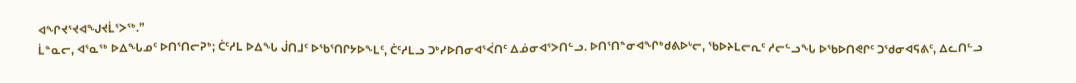ᐊᖏᔪᕐᔪᐊᖑᔪᒫᕐᐳᖅ.”
ᒫᓐᓇᓕ, ᐊᕐᓇᖅ ᐅᐃᖓᓄᑦ ᐅᑎᕐᑎᓕᕈᒃ; ᑖᑦᓱᒪ ᐅᐃᖓ ᒎᑎᒧᑦ ᐅᖃᕐᑎᒋᔭᐅᖕᒪᑦ, ᑖᑦᓱᒪᓗ ᑐᒃᓯᐅᑎᓂᐊᕐᐹᑎᑦ ᐃᓅᓂᐊᕐᐳᑎᓪᓗ. ᐅᑎᕐᑎᓐᓂᐊᖏᒃᑯᕕᐅᒡᓕ, ᖃᐅᔨᒪᓕᕆᑦ ᓱᓕᓪᓗᖓ ᐅᖃᐅᑎᕙᒋᑦ ᑐᖁᓂᐊᕋᕕᑦ, ᐃᓚᑎᓪᓗ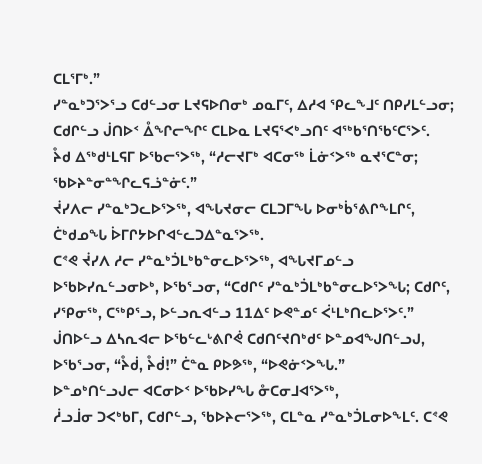ᑕᒪᕐᒥᒃ.”
ᓯᓐᓇᒃᑐᕐᐳᕐᓗ ᑕᑯᓪᓗᓂ ᒪᔪᕋᐅᑎᓂᒃ ᓄᓇᒥᑦ, ᐃᓱᐊ ᕿᓚᖕᒧᑦ ᑎᑭᓯᒪᓪᓗᓂ; ᑕᑯᒋᓪᓗ ᒎᑎᐅᑉ ᐂᖏᓕᖏᑦ ᑕᒪᐅᓇ ᒪᔪᕋᕐᐸᒃᓗᑎᑦ ᐊᖅᑲᕐᑎᖃᑦᑕᕐᐳᑦ.
ᔧᑯ ᐃᖅᑯᒻᒪᕋᒥ ᐅᖃᓕᕐᐳᖅ, “ᓱᓕᔪᒥᒃ ᐊᑕᓂᖅ ᒫᓃᑉᐳᖅ ᓇᔪᕐᑕᓐᓂ; ᖃᐅᔨᓐᓂᓐᖏᓚᕋᓘᓐᓃᑦ.”
ᔫᓯᐱᓕ ᓯᓐᓇᒃᑐᓚᐅᕐᐳᖅ, ᐊᖓᔪᓂᓕ ᑕᒪᑐᒥᖓ ᐅᓂᒃᑳᕐᕕᒋᖕᒪᒋᑦ, ᑖᒃᑯᓄᖓ ᐆᒥᒋᔭᐅᒋᐊᓪᓚᑐᐃᓐᓇᕐᐳᖅ.
ᑕᕝᕙ ᔫᓯᐱ ᓱᓕ ᓯᓐᓇᒃᑑᒪᒃᑲᓐᓂᓚᐅᕐᐳᖅ, ᐊᖓᔪᒥᓄᓪᓗ ᐅᖃᐅᓯᕆᓪᓗᓂᐅᒃ, ᐅᖃᕐᓗᓂ, “ᑕᑯᒋᑦ ᓯᓐᓇᒃᑑᒪᒃᑲᓐᓂᓚᐅᕐᐳᖓ; ᑕᑯᒋᑦ, ᓯᕿᓂᖅ, ᑕᖅᑭᕐᓗ, ᐅᓪᓗᕆᐊᓪᓗ 11ᐃᑦ ᐅᕙᓐᓄᑦ ᐹᒻᒪᒃᑎᓚᐅᕐᐳᑦ.”
ᒎᑎᐅᓪᓗ ᐃᓴᕆᐊᓕ ᐅᖃᓪᓚᒡᕕᒋᕚ ᑕᑯᑎᑦᔪᑎᒃᑯᑦ ᐅᓐᓄᐊᖑᑎᓪᓗᒍ, ᐅᖃᕐᓗᓂ, “ᔧᑰ, ᔧᑰ!” ᑖᓐᓇ ᑭᐅᕗᖅ, “ᐅᕙᓃᑉᐳᖓ.”
ᐅᓐᓄᒃᑎᓪᓗᒍᓕ ᐊᑕᓂᐅᑉ ᐅᖃᐅᓯᖓ ᓁᑕᓂᒧᐊᕐᐳᖅ,
ᓲᓗᒨᓂ ᑐᐸᒃᑲᒥ, ᑕᑯᒋᓪᓗ, ᖃᐅᔨᓕᕐᐳᖅ, ᑕᒪᓐᓇ ᓯᓐᓇᒃᑑᒪᓂᐅᖕᒪᑦ. ᑕᕝᕙ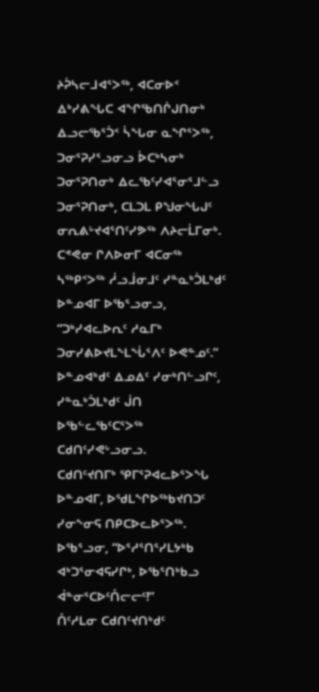ᔨᕉᓴᓕᒧᐊᕐᐳᖅ, ᐊᑕᓂᐅᑉ ᐃᒃᓯᕕᖓᑕ ᐊᖏᖃᑎᒌᒍᑎᓂᒃ ᐃᓗᓕᖃᕐᑑᑉ ᓵᖓᓂ ᓇᖏᕐᐳᖅ, ᑐᓂᕐᕈᓯᕐᓗᓂᓗ ᐆᑕᒃᓴᓂᒃ ᑐᓂᕐᕈᑎᓂᒃ ᐃᓚᖃᑦᓯᐊᕐᓂᕐᒧᓪᓗ ᑐᓂᕐᕈᑎᓂᒃ, ᑕᒪᑐᒪ ᑭᖑᓂᖓᒍᑦ ᓂᕆᕕᒡᔪᐊᕐᑎᑦᓯᕗᖅ ᐱᔨᓕᒫᒥᓂᒃ.
ᑕᕝᕙᓂ ᒋᐱᐅᓂᒥ ᐊᑕᓂᖅ ᓴᖅᑭᑉᐳᖅ ᓲᓗᒨᓂᒧᑦ ᓯᓐᓇᒃᑑᒪᒃᑯᑦ ᐅᓐᓄᐊᒥ ᐅᖃᕐᓗᓂᓗ, “ᑐᒃᓯᐊᓚᐅᕆᑦ ᓱᓇᒥᒃ ᑐᓂᓯᕕᐅᔪᒪᖕᒪᖔᕐᐱᑦ ᐅᕙᓐᓄᑦ.”
ᐅᓐᓄᐊᒃᑯᑦ ᐃᓄᐃᑦ ᓯᓂᒃᑎᓪᓗᒋᑦ, ᓯᓐᓇᒃᑑᒪᒃᑯᑦ ᒎᑎ ᐅᖃᓪᓚᖃᑦᑕᕐᐳᖅ ᑕᑯᑎᑦᓯᕙᒡᓗᓂᓗ.
ᑕᑯᑎᑦᔪᑎᒥᒃ ᕿᒥᕐᕈᐊᓚᐅᕐᐳᖓ ᐅᓐᓄᐊᒥ, ᐅᖁᒪᖏᐅᖅᑲᔪᑎᑐᑦ ᓯᓂᖕᓂᕋ ᑎᑭᑕᐅᓚᐅᕐᐳᖅ.
ᐅᖃᕐᓗᓂ, “ᐅᕐᓱᕐᑎᕐᓯᒪᔭᒃᑲ ᐊᒃᑐᕐᓂᐊᕋᓯᒋᒃ, ᐅᖃᕐᑎᒃᑲᓗ ᐋᓐᓂᕐᑕᐅᑦᑍᓕᓕᑦ!”
ᑍᑦᓱᒪᓂ ᑕᑯᑎᑦᔪᑎᒃᑯᑦ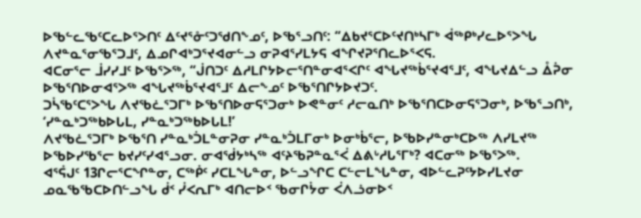ᐅᖃᓪᓚᖃᑦᑕᓚᐅᕐᐳᑎᑦ ᐃᑦᔪᕐᓁᑦᑐᖁᑎᖕᓄᑦ, ᐅᖃᕐᓗᑎᑦ: “ᐃᑲᔪᕐᑕᐅᑦᔪᑎᒃᓴᒥᒃ ᐋᖅᑭᒃᓯᓚᐅᕐᐳᖓ ᐱᔪᓐᓇᕐᓂᖃᕐᑐᒧᑦ, ᐃᓄᒋᐊᒃᑐᕐᔪᐊᓂᓪᓗ ᓂᕈᐊᕐᓯᒪᔭᕋ ᐊᖏᔪᕈᕐᑎᓚᐅᕐᐸᕋ.
ᐊᑕᓂᕐᓕ ᒨᓯᓯᒧᑦ ᐅᖃᕐᐳᖅ, “ᒎᑎᑐᑦ ᐃᓱᒪᒋᔭᐅᓕᕐᑎᓐᓂᐊᕐᐸᒋᑦ ᐊᖓᔪᖅᑳᕐᔪᐊᕐᒧᑦ, ᐊᖓᔪᐃᓪᓗ ᐂᕉᓂ ᐅᖃᕐᑎᐅᓂᐊᕐᐳᖅ ᐊᖓᔪᖅᑳᕐᔪᐊᕐᒧᑦ ᐃᓕᖕᓄᑦ ᐅᖃᕐᑎᒋᔭᐅᔪᑐᑦ.
ᑐᓵᖃᑦᑕᕐᐳᖓ ᐱᔪᖃᓛᕐᑐᒥᒃ ᐅᖃᕐᑎᐅᓂᕋᕐᑐᓂᒃ ᐅᕙᓐᓂᑦ ᓱᓕᓇᑎᒃ ᐅᖃᕐᑎᑕᐅᓂᕋᕐᑐᓂᒃ, ᐅᖃᕐᓗᑎᒃ, ‘ᓯᓐᓇᒃᑐᖅᑲᐅᒐᒪ, ᓯᓐᓇᒃᑐᖅᑲᐅᒐᒪ!’
ᐱᔪᖃᓛᕐᑐᒥᒃ ᐅᖃᕐᑎ ᓯᓐᓇᒃᑑᒪᓐᓂᕈᓂ ᓯᓐᓇᒃᑑᒪᒥᓂᒃ ᐅᓂᒃᑳᕐᓕ, ᐅᖃᐅᓯᓐᓂᒃᑕᐅᖅ ᐱᓯᒪᔪᖅ ᐅᖃᐅᓯᖃᕐᓕ ᑲᔪᓯᑦᓯᐊᕐᓗᓂ. ᓂᐊᖂᔭᒃᓴᖅ ᐊᑦᔨᖃᕈᓐᓇᕐᐹ ᐃᕕᒡᓱᒐᕐᒥᒃ? ᐊᑕᓂᖅ ᐅᖃᕐᐳᖅ.
ᐊᕐᕌᒍᑦ 13ᒋᓕᕐᑕᖏᓐᓂ, ᑕᖅᑮᑦ ᓯᑕᒪᖓᓐᓂ, ᐅᓪᓗᖏᑕ ᑕᓪᓕᒪᖓᓐᓂ, ᐊᐅᓪᓚᕈᑦᔭᐅᓯᒪᔪᓂ ᓄᓇᖃᖃᑕᐅᑎᓪᓗᖓ ᑰᑉ ᓰᐸᕆᒥᒃ ᐊᑎᓕᐅᑉ ᖃᓂᒋᔮᓂ ᐹᐱᓘᓂᐅᑉ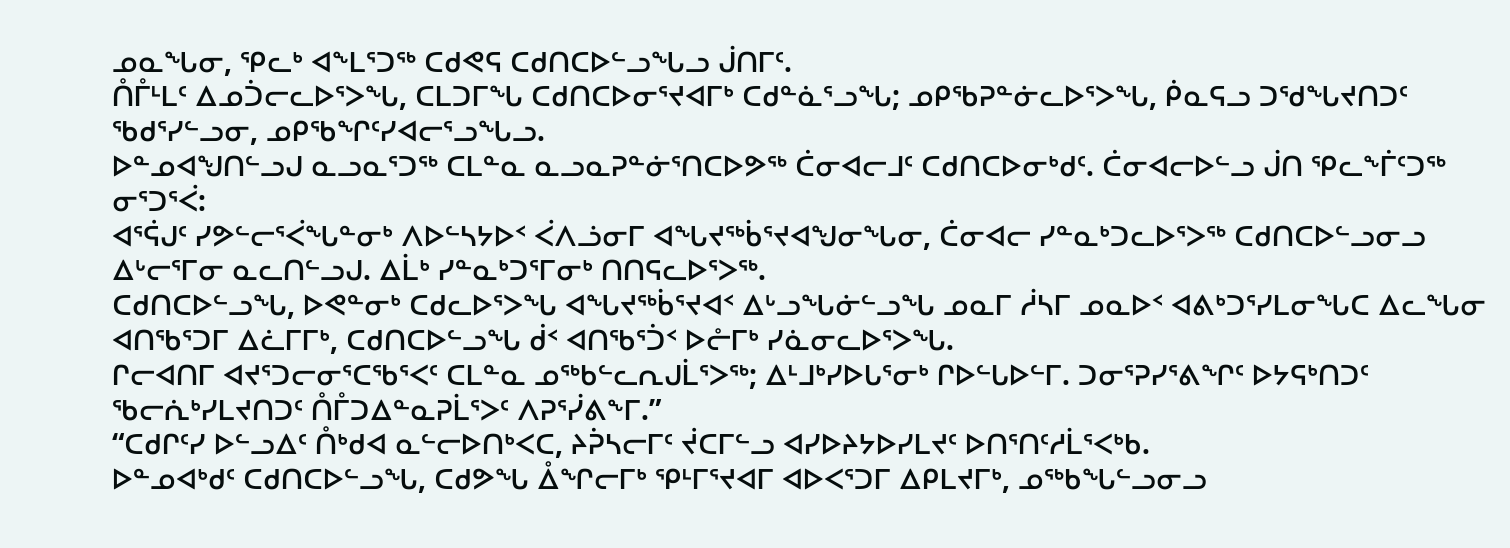ᓄᓇᖓᓂ, ᕿᓚᒃ ᐊᖕᒪᕐᑐᖅ ᑕᑯᕙᕋ ᑕᑯᑎᑕᐅᓪᓗᖓᓗ ᒎᑎᒥᑦ.
ᑍᒤᒻᒪᑦ ᐃᓄᑑᓕᓚᐅᕐᐳᖓ, ᑕᒪᑐᒥᖓ ᑕᑯᑎᑕᐅᓂᕐᔪᐊᒥᒃ ᑕᑯᓐᓈᕐᓗᖓ; ᓄᑭᖃᕈᓐᓃᓚᐅᕐᐳᖓ, ᑮᓇᕋᓗ ᑐᖁᖓᔪᑎᑐᑦ ᖃᑯᕐᓯᓪᓗᓂ, ᓄᑭᖃᖏᑦᓯᐊᓕᕐᓗᖓᓗ.
ᐅᓐᓄᐊᖑᑎᓪᓗᒍ ᓇᓗᓇᕐᑐᖅ ᑕᒪᓐᓇ ᓇᓗᓇᕈᓐᓃᕐᑎᑕᐅᕗᖅ ᑖᓂᐊᓕᒧᑦ ᑕᑯᑎᑕᐅᓂᒃᑯᑦ. ᑖᓂᐊᓕᐅᓪᓗ ᒎᑎ ᕿᓚᖕᒦᑦᑐᖅ ᓂᕐᑐᕐᐹ:
ᐊᕐᕌᒍᑦ ᓯᕗᓪᓕᕐᐹᖓᓐᓂᒃ ᐱᐅᓪᓴᔭᐅᑉ ᐹᐱᓘᓂᒥ ᐊᖓᔪᖅᑳᕐᔪᐊᖑᓂᖓᓂ, ᑖᓂᐊᓕ ᓯᓐᓇᒃᑐᓚᐅᕐᐳᖅ ᑕᑯᑎᑕᐅᓪᓗᓂᓗ ᐃᒡᓕᕐᒥᓂ ᓇᓚᑎᓪᓗᒍ. ᐃᒫᒃ ᓯᓐᓇᒃᑐᕐᒥᓂᒃ ᑎᑎᕋᓚᐅᕐᐳᖅ.
ᑕᑯᑎᑕᐅᓪᓗᖓ, ᐅᕙᓐᓂᒃ ᑕᑯᓚᐅᕐᐳᖓ ᐊᖓᔪᖅᑳᕐᔪᐊᑉ ᐃᒡᓗᖓᓃᓪᓗᖓ ᓄᓇᒥ ᓲᓴᒥ ᓄᓇᐅᑉ ᐊᕕᒃᑐᕐᓯᒪᓂᖓᑕ ᐃᓚᖓᓂ ᐊᑎᖃᕐᑐᒥ ᐃᓛᒥᒥᒃ, ᑕᑯᑎᑕᐅᓪᓗᖓ ᑰᑉ ᐊᑎᖃᕐᑑᑉ ᐅᓔᒥᒃ ᓯᓈᓂᓚᐅᕐᐳᖓ.
ᒋᓕᐊᑎᒥ ᐊᔪᕐᑐᓕᓂᕐᑕᖃᕐᐸᑦ ᑕᒪᓐᓇ ᓄᖅᑲᓪᓚᕆᒍᒫᕐᐳᖅ; ᐃᒻᒧᒃᓯᐅᒐᕐᓂᒃ ᒋᐅᓪᒐᐅᓪᒥ. ᑐᓂᕐᕈᓯᕐᕕᖏᑦ ᐅᔭᕋᒃᑎᑐᑦ ᖃᓕᕇᒃᓯᒪᔪᑎᑐᑦ ᑍᒤᑐᐃᓐᓇᕈᒫᕐᐳᑦ ᐱᕈᕐᓰᕕᖕᒥ.”
“ᑕᑯᒋᑦᓯ ᐅᓪᓗᐃᑦ ᑍᒃᑯᐊ ᓇᓪᓕᐅᑎᒃᐸᑕ, ᔨᕉᓴᓕᒥᑦ ᔫᑕᒥᓪᓗ ᐊᓯᐅᔨᔭᐅᓯᒪᔪᑦ ᐅᑎᕐᑎᑦᓱᒫᕐᐸᒃᑲ.
ᐅᓐᓄᐊᒃᑯᑦ ᑕᑯᑎᑕᐅᓪᓗᖓ, ᑕᑯᕗᖓ ᐂᖏᓕᒥᒃ ᕿᒻᒥᕐᔪᐊᒥ ᐊᐅᐸᕐᑐᒥ ᐃᑭᒪᔪᒥᒃ, ᓄᖅᑲᖓᓪᓗᓂᓗ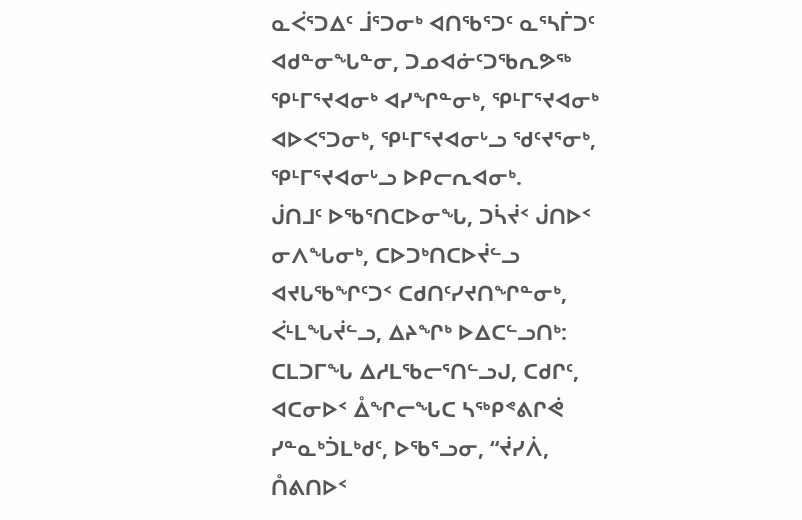ᓇᐹᕐᑐᐃᑦ ᒨᕐᑐᓂᒃ ᐊᑎᖃᕐᑐᑦ ᓇᕐᓴᒦᑐᑦ ᐊᑯᓐᓂᖓᓐᓂ, ᑐᓄᐊᓃᑦᑐᖃᕆᕗᖅ ᕿᒻᒥᕐᔪᐊᓂᒃ ᐊᓯᖏᓐᓂᒃ, ᕿᒻᒥᕐᔪᐊᓂᒃ ᐊᐅᐸᕐᑐᓂᒃ, ᕿᒻᒥᕐᔪᐊᓂᒡᓗ ᖁᑦᔪᕐᓂᒃ, ᕿᒻᒥᕐᔪᐊᓂᒡᓗ ᐅᑭᓕᕆᐊᓂᒃ.
ᒎᑎᒧᑦ ᐅᖃᕐᑎᑕᐅᓂᖓ, ᑐᓵᔫᑉ ᒎᑎᐅᑉ ᓂᐱᖓᓂᒃ, ᑕᐅᑐᒃᑎᑕᐅᔫᓪᓗ ᐊᔪᒐᖃᖏᑦᑐᑉ ᑕᑯᑎᑦᓯᔪᑎᖏᓐᓂᒃ, ᐹᒻᒪᖓᔫᓪᓗ, ᐃᔨᖏᒃ ᐅᐃᑕᓪᓗᑎᒃ:
ᑕᒪᑐᒥᖓ ᐃᓱᒪᖃᓕᕐᑎᓪᓗᒍ, ᑕᑯᒋᑦ, ᐊᑕᓂᐅᑉ ᐂᖏᓕᖓᑕ ᓴᖅᑭᕝᕕᒋᕚ ᓯᓐᓇᒃᑑᒪᒃᑯᑦ, ᐅᖃᕐᓗᓂ, “ᔫᓯᐲ, ᑍᕕᑎᐅᑉ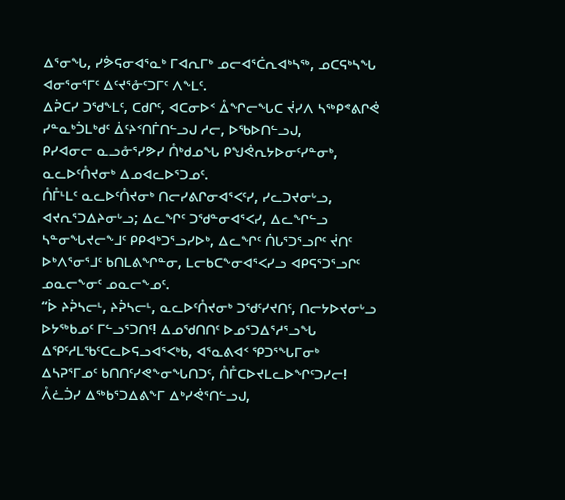ᐃᕐᓂᖓ, ᓯᕘᕋᓂᐊᕐᓇᒃ ᒥᐊᕆᒥᒃ ᓄᓕᐊᕐᑖᕆᐊᒃᓴᖅ, ᓄᑕᕋᒃᓴᖓ ᐊᓂᕐᓂᕐᒥᑦ ᐃᑦᔪᕐᓁᑦᑐᒥᑦ ᐱᖕᒪᑦ.
ᐃᕉᑕᓯ ᑐᖁᖕᒪᑦ, ᑕᑯᒋᑦ, ᐊᑕᓂᐅᑉ ᐂᖏᓕᖓᑕ ᔫᓯᐱ ᓴᖅᑭᕝᕕᒋᕚ ᓯᓐᓇᒃᑑᒪᒃᑯᑦ ᐄᑦᔨᑉᑎᒦᑎᓪᓗᒍ ᓱᓕ, ᐅᖃᐅᑎᓪᓗᒍ,
ᑭᓯᐊᓂᓕ ᓇᓗᓁᕐᓯᕗᓯ ᑍᒃᑯᓄᖓ ᑭᖑᕚᕆᔭᐅᓂᑦᓯᓐᓂᒃ, ᓇᓚᐅᑦᑍᔪᓂᒃ ᐃᓄᐊᓚᐅᕐᑐᓄᑦ.
ᑍᒤᒻᒪᑦ ᓇᓚᐅᑦᑍᔪᓂᒃ ᑎᓕᓯᕕᒋᓂᐊᕐᐸᑦᓯ, ᓯᓚᑐᔪᓂᒡᓗ, ᐊᔪᕆᕐᑐᐃᔨᓂᒡᓗ; ᐃᓚᖏᑦ ᑐᖁᓐᓂᐊᕐᐸᓯ, ᐃᓚᖏᓪᓗ ᓴᓐᓂᖓᔪᓕᖕᒧᑦ ᑭᑭᐊᒃᑐᕐᓗᓯᐅᒃ, ᐃᓚᖏᑦ ᑏᒐᕐᑐᕐᓗᒋᑦ ᔫᑎᑦ ᐅᒃᐱᕐᓂᕐᒧᑦ ᑲᑎᒪᕕᖏᓐᓂ, ᒪᓕᑲᑕᖕᓂᐊᕐᐸᓯᓗ ᐊᑭᕋᕐᑐᕐᓗᒋᑦ ᓄᓇᓕᖕᓂᑦ ᓄᓇᓕᖕᓄᑦ.
“ᐆ ᔨᕉᓴᓕᒻ, ᔨᕉᓴᓕᒻ, ᓇᓚᐅᑦᑍᔪᓂᒃ ᑐᖁᑦᓯᔪᑎᑦ, ᑎᓕᔭᐅᔪᓂᒡᓗ ᐅᔭᖅᑲᓄᑦ ᒥᓪᓗᕐᑐᑎᑦ! ᐃᓄᖁᑎᑎᑦ ᐅᓄᕐᑐᐃᕐᓱᕐᓗᖓ ᐃᕿᑦᓱᒪᖃᑦᑕᓚᐅᕋᓗᐊᕐᐸᒃᑲ, ᐊᕐᓇᕕᐊᑉ ᕿᑐᕐᖓᒥᓂᒃ ᐃᓴᕈᕐᒥᓄᑦ ᑲᑎᑎᑦᓯᕙᖕᓂᖓᑎᑐᑦ, ᑍᒤᑕᐅᔪᒪᓚᐅᖏᑦᑐᓯᓕ!
ᐰᓛᑑᓯ ᐃᖅᑲᕐᑐᐃᕕᖕᒥ ᐃᒃᓯᕚᕐᑎᓪᓗᒍ,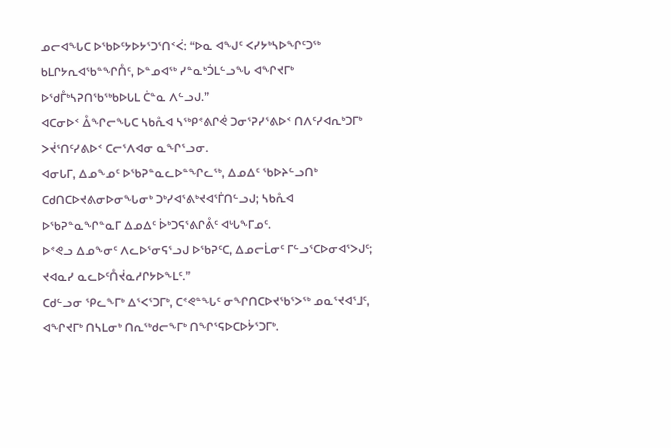ᓄᓕᐊᖓᑕ ᐅᖃᐅᑦᔭᐅᔭᕐᑐᕐᑎᑉᐹ: “ᐅᓇ ᐊᖑᑦ ᐸᓯᔭᒃᓴᐅᖏᑦᑐᖅ ᑲᒪᒋᔭᕆᐊᖃᓐᖏᑍᑦ, ᐅᓐᓄᐊᖅ ᓯᓐᓇᒃᑑᒪᓪᓗᖓ ᐊᖏᔪᒥᒃ ᐅᖁᒤᒃᓴᕈᑎᖃᖅᑲᐅᒐᒪ ᑖᓐᓇ ᐱᓪᓗᒍ.”
ᐊᑕᓂᐅᑉ ᐂᖏᓕᖓᑕ ᓴᑲᕅᐊ ᓴᖅᑭᕝᕕᒋᕚ ᑐᓂᕐᕈᓯᕐᕕᐅᑉ ᑎᐱᑦᓯᐊᕆᒃᑐᒥᒃ ᐳᔫᕐᑎᑦᓯᕕᐅᑉ ᑕᓕᕐᐱᐊᓂ ᓇᖏᕐᓗᓂ.
ᐊᓂᒐᒥ, ᐃᓄᖕᓄᑦ ᐅᖃᕈᓐᓇᓚᐅᓐᖏᓚᖅ, ᐃᓄᐃᑦ ᖃᐅᔨᓪᓗᑎᒃ ᑕᑯᑎᑕᐅᔪᕕᓂᐅᓂᖓᓂᒃ ᑐᒃᓯᐊᕐᕕᒃᔪᐊᕐᒦᑎᓪᓗᒍ; ᓴᑲᕅᐊ ᐅᖃᕈᓐᓇᖏᓐᓇᒥ ᐃᓄᐃᑦ ᐆᒃᑐᕋᕐᕕᒋᕔᑦ ᐊᒡᒐᖕᒥᓄᑦ.
ᐅᕝᕙᓗ ᐃᓄᖕᓂᑦ ᐱᓚᐅᕐᓂᕋᕐᓗᒍ ᐅᖃᕈᑦᑕ, ᐃᓄᓕᒫᓂᑦ ᒥᓪᓗᕐᑕᐅᓂᐊᕐᐳᒍᑦ; ᔪᐊᓇᓯ ᓇᓚᐅᑦᑍᔫᓇᓱᒋᔭᐅᖕᒪᑦ.”
ᑕᑯᓪᓗᓂ ᕿᓚᖕᒥᒃ ᐃᕐᐸᕐᑐᒥᒃ, ᑕᕝᕙᓐᖓᑦ ᓂᖏᑎᑕᐅᔪᖃᕐᐳᖅ ᓄᓇᕐᔪᐊᕐᒧᑦ, ᐊᖏᔪᒥᒃ ᑎᓴᒪᓂᒃ ᑎᕆᖅᑯᓕᖕᒥᒃ ᑎᖏᕐᕋᐅᑕᐅᔮᕐᑐᒥᒃ.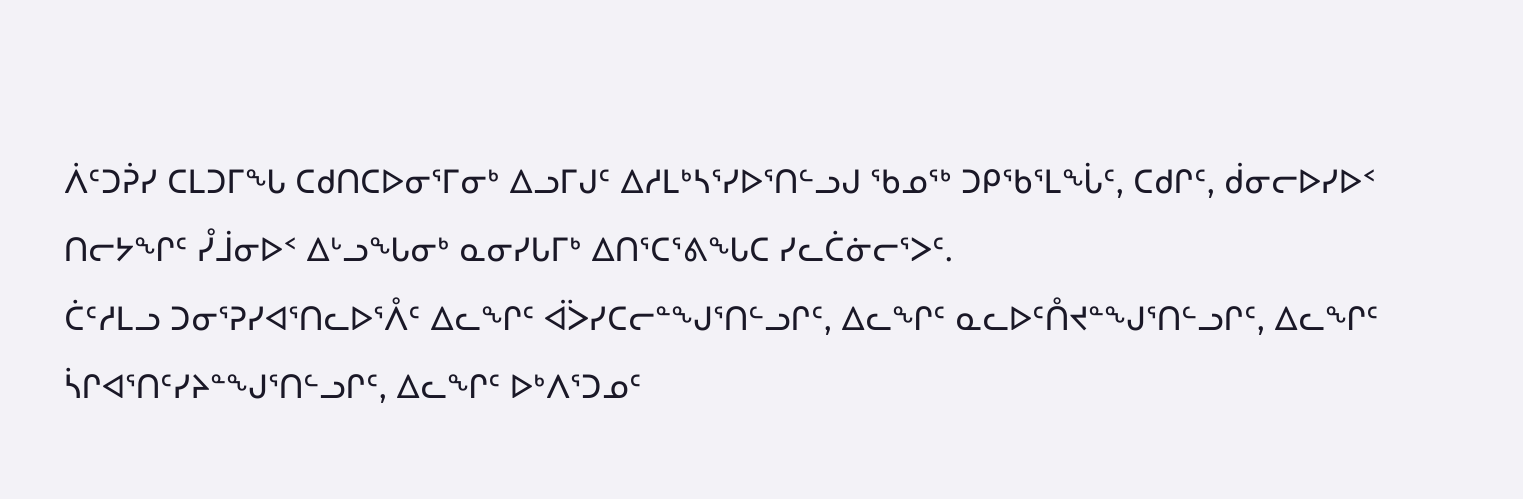ᐲᑦᑐᕉᓯ ᑕᒪᑐᒥᖓ ᑕᑯᑎᑕᐅᓂᕐᒥᓂᒃ ᐃᓗᒥᒍᑦ ᐃᓱᒪᒃᓴᕐᓯᐅᕐᑎᓪᓗᒍ ᖃᓄᖅ ᑐᑭᖃᕐᒪᖔᑦ, ᑕᑯᒋᑦ, ᑰᓂᓕᐅᓯᐅᑉ ᑎᓕᔭᖏᑦ ᓮᒨᓂᐅᑉ ᐃᒡᓗᖓᓂᒃ ᓇᓂᓯᒐᒥᒃ ᐃᑎᕐᑕᕐᕕᖓᑕ ᓯᓚᑖᓃᓕᕐᐳᑦ.
ᑖᑦᓱᒪᓗ ᑐᓂᕐᕈᓯᐊᕐᑎᓚᐅᕐᐰᑦ ᐃᓚᖏᑦ ᐋᐴᓯᑕᓕᓐᖑᕐᑎᓪᓗᒋᑦ, ᐃᓚᖏᑦ ᓇᓚᐅᑦᑍᔪᓐᖑᕐᑎᓪᓗᒋᑦ, ᐃᓚᖏᑦ ᓵᒋᐊᕐᑎᑦᓯᔨᓐᖑᕐᑎᓪᓗᒋᑦ, ᐃᓚᖏᑦ ᐅᒃᐱᕐᑐᓄᑦ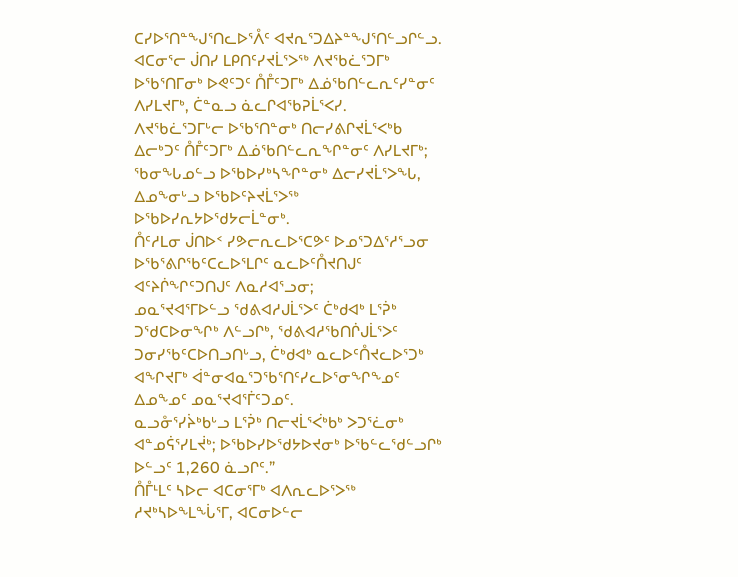ᑕᓯᐅᕐᑎᓐᖑᕐᑎᓚᐅᕐᐰᑦ ᐊᔪᕆᕐᑐᐃᔨᓐᖑᕐᑎᓪᓗᒋᓪᓗ.
ᐊᑕᓂᕐᓕ ᒎᑎᓯ ᒪᑭᑎᑦᓯᔪᒫᕐᐳᖅ ᐱᔪᖃᓛᕐᑐᒥᒃ ᐅᖃᕐᑎᒥᓂᒃ ᐅᕙᑦᑐᑦ ᑍᒤᑦᑐᒥᒃ ᐃᓅᖃᑎᓪᓚᕆᑦᓯᓐᓂᑦ ᐱᓯᒪᔪᒥᒃ, ᑖᓐᓇᓗ ᓈᓚᒋᐊᖃᕈᒫᕐᐸᓯ.
ᐱᔪᖃᓛᕐᑐᒥᒡᓕ ᐅᖃᕐᑎᓐᓂᒃ ᑎᓕᓯᕕᒋᔪᒫᕐᐸᒃᑲ ᐃᓕᒃᑐᑦ ᑍᒤᑦᑐᒥᒃ ᐃᓅᖃᑎᓪᓚᕆᖏᓐᓂᑦ ᐱᓯᒪᔪᒥᒃ; ᖃᓂᖓᓄᓪᓗ ᐅᖃᐅᓯᒃᓴᖏᓐᓂᒃ ᐃᓕᓯᔪᒫᕐᐳᖓ, ᐃᓄᖕᓂᒡᓗ ᐅᖃᐅᑦᔨᔪᒫᕐᐳᖅ ᐅᖃᐅᓯᕆᔭᐅᖁᔭᓕᒫᓐᓂᒃ.
ᑍᑦᓱᒪᓂ ᒎᑎᐅᑉ ᓯᕗᓕᕆᓚᐅᕐᑕᕗᑦ ᐅᓄᕐᑐᐃᕐᓱᕐᓗᓂ ᐅᖃᕐᕕᒋᖃᑦᑕᓚᐅᕐᒪᒋᑦ ᓇᓚᐅᑦᑍᔪᑎᒍᑦ ᐊᑦᔨᒌᖏᑦᑐᑎᒍᑦ ᐱᓇᓱᐊᕐᓗᓂ;
ᓄᓇᕐᔪᐊᕐᒥᐅᓪᓗ ᖁᕕᐊᓱᒍᒫᕐᐳᑦ ᑖᒃᑯᐊᒃ ᒪᕐᕉᒃ ᑐᖁᑕᐅᓂᖏᒃ ᐱᓪᓗᒋᒃ, ᖁᕕᐊᓱᖃᑎᒌᒍᒫᕐᐳᑦ ᑐᓂᓯᖃᑦᑕᐅᑎᓗᑎᒡᓗ, ᑖᒃᑯᐊᒃ ᓇᓚᐅᑦᑍᔪᓚᐅᕐᑐᒃ ᐊᖏᔪᒥᒃ ᐋᓐᓂᐊᓇᕐᑐᖃᕐᑎᑦᓯᓚᐅᕐᓂᖏᖕᓄᑦ ᐃᓄᖕᓄᑦ ᓄᓇᕐᔪᐊᕐᒦᑦᑐᓄᑦ.
ᓇᓗᓁᕐᓯᔩᒃᑲᒡᓗ ᒪᕐᕉᒃ ᑎᓕᔪᒫᕐᐹᒃᑲᒃ ᐳᑐᕐᓛᓂᒃ ᐊᓐᓄᕌᕐᓯᒪᔫᒃ; ᐅᖃᐅᓯᐅᖁᔭᐅᔪᓂᒃ ᐅᖃᓪᓚᖁᓪᓗᒋᒃ ᐅᓪᓗᑦ 1,260 ᓈᓗᒋᑦ.”
ᑍᒤᒻᒪᑦ ᓴᐅᓕ ᐊᑕᓂᕐᒥᒃ ᐊᐱᕆᓚᐅᕐᐳᖅ ᓱᔪᒃᓴᐅᖕᒪᖔᕐᒥ, ᐊᑕᓂᐅᓪᓕ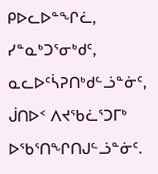ᑭᐅᓚᐅᓐᖏᓛ, ᓯᓐᓇᒃᑐᕐᓂᒃᑯᑦ, ᓇᓚᐅᑦᓵᕈᑎᒃᑯᓪᓘᓐᓃᑦ, ᒎᑎᐅᑉ ᐱᔪᖃᓛᕐᑐᒥᒃ ᐅᖃᕐᑎᖏᑎᒍᓪᓘᓐᓃᑦ.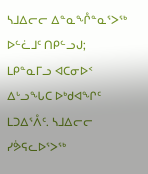ᓴᒧᐃᓕᓕ ᐃᓐᓇᖎᓐᓇᕐᐳᖅ ᐅᓪᓛᒧᑦ ᑎᑭᓪᓗᒍ; ᒪᑭᓐᓇᒥᓗ ᐊᑕᓂᐅᑉ ᐃᒡᓗᖓᑕ ᐅᒃᑯᐊᖏᑦ ᒪᑐᐃᕐᐰᑦ. ᓴᒧᐃᓕᓕ ᓯᕘᕋᓚᐅᕐᐳᖅ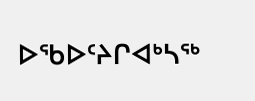ᐅᖃᐅᑦᔨᒋᐊᒃᓴᖅ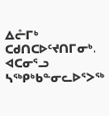ᐃᓔᒥᒃ ᑕᑯᑎᑕᐅᑦᔪᑎᒥᓂᒃ.
ᐊᑕᓂᕐᓗ ᓴᖅᑭᒃᑲᓐᓂᓚᐅᕐᐳᖅ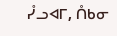ᓮᓗᐊᒥ, ᑍᑲᓂ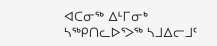ᐊᑕᓂᖅ ᐃᒻᒥᓂᒃ ᓴᖅᑭᑎᓚᐅᕐᐳᖅ ᓴᒧᐃᓕᒧᑦ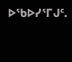ᐅᖃᐅᓯᕐᒥᒍᑦ.